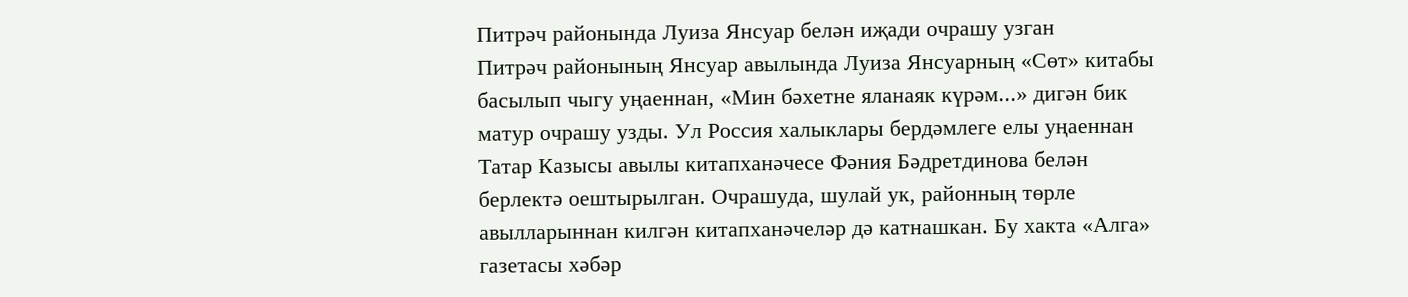Питрәч районында Луиза Янсуар белән иҗади очрашу узган
Питрәч районының Янсуар авылында Луиза Янсуарның «Сөт» китабы басылып чыгу уңаеннан, «Мин бәхетне яланаяк күрәм...» дигән бик матур очрашу узды. Ул Россия халыклары бердәмлеге елы уңаеннан Татар Казысы авылы китапханәчесе Фәния Бәдретдинова белән берлектә оештырылган. Очрашуда, шулай ук, районның төрле авылларыннан килгән китапханәчеләр дә катнашкан. Бу хакта «Алга» газетасы хәбәр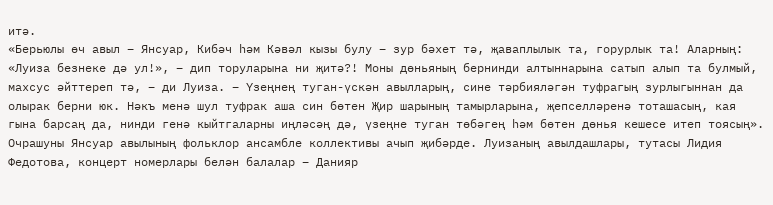итә.
«Берьюлы өч авыл – Янсуар, Кибәч һәм Кәвәл кызы булу – зур бәхет тә, җаваплылык та, горурлык та! Аларның: «Луиза безнеке дә ул!», – дип торуларына ни җитә?! Моны дөньяның бернинди алтыннарына сатып алып та булмый, махсус әйттереп тә, – ди Луиза. – Үзеңнең туган-үскән авылларың, сине тәрбияләгән туфрагың зурлыгыннан да олырак берни юк. Нәкъ менә шул туфрак аша син бөтен Җир шарының тамырларына, җепселләренә тоташасың, кая гына барсаң да, нинди генә кыйтгаларны иңләсәң дә, үзеңне туган төбәгең һәм бөтен дөнья кешесе итеп тоясың».
Очрашуны Янсуар авылының фольклор ансамбле коллективы ачып җибәрде. Луизаның авылдашлары, тутасы Лидия Федотова, концерт номерлары белән балалар – Данияр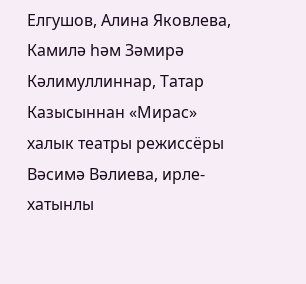Елгушов, Алина Яковлева, Камилә һәм Зәмирә Кәлимуллиннар, Татар Казысыннан «Мирас» халык театры режиссёры Вәсимә Вәлиева, ирле-хатынлы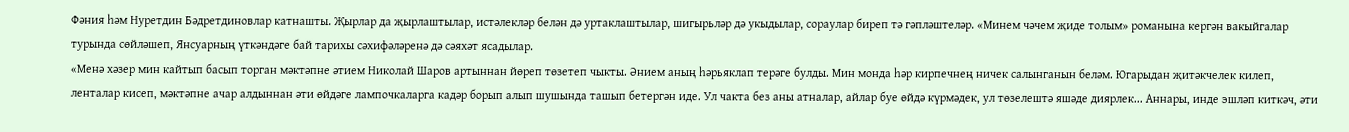Фәния һәм Нуретдин Бәдретдиновлар катнашты. Җырлар да җырлаштылар, истәлекләр белән дә уртаклаштылар, шигырьләр дә укыдылар, сораулар биреп тә гәпләштеләр. «Минем чәчем җиде толым» романына кергән вакыйгалар турында сөйләшеп, Янсуарның үткәндәге бай тарихы сәхифәләренә дә сәяхәт ясадылар.
«Менә хәзер мин кайтып басып торган мәктәпне әтием Николай Шаров артыннан йөреп төзетеп чыкты. Әнием аның һәрьяклап терәге булды. Мин монда һәр кирпечнең ничек салынганын беләм. Югарыдан җитәкчелек килеп, ленталар кисеп, мәктәпне ачар алдыннан әти өйдәге лампочкаларга кадәр борып алып шушында ташып бетергән иде. Ул чакта без аны атналар, айлар буе өйдә күрмәдек, ул төзелештә яшәде диярлек... Аннары, инде эшләп киткәч, әти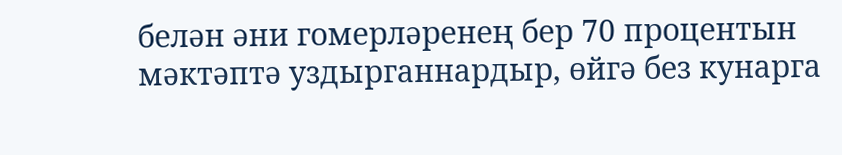белән әни гомерләренең бер 70 процентын мәктәптә уздырганнардыр, өйгә без кунарга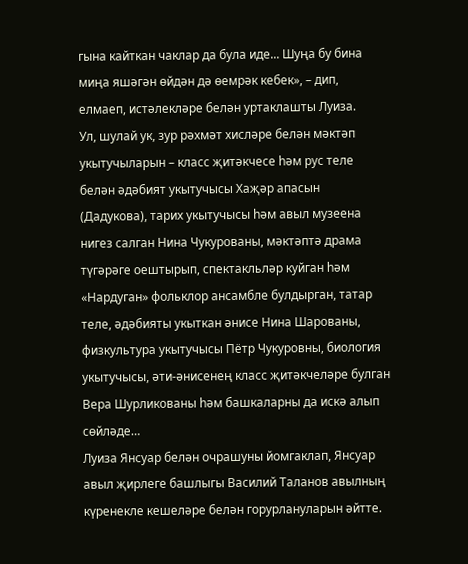гына кайткан чаклар да була иде... Шуңа бу бина миңа яшәгән өйдән дә өемрәк кебек», – дип, елмаеп, истәлекләре белән уртаклашты Луиза.
Ул, шулай ук, зур рәхмәт хисләре белән мәктәп укытучыларын – класс җитәкчесе һәм рус теле белән әдәбият укытучысы Хаҗәр апасын (Дадукова), тарих укытучысы һәм авыл музеена нигез салган Нина Чукурованы, мәктәптә драма түгәрәге оештырып, спектакльләр куйган һәм «Нардуган» фольклор ансамбле булдырган, татар теле, әдәбияты укыткан әнисе Нина Шарованы, физкультура укытучысы Пётр Чукуровны, биология укытучысы, әти-әнисенең класс җитәкчеләре булган Вера Шурликованы һәм башкаларны да искә алып сөйләде…
Луиза Янсуар белән очрашуны йомгаклап, Янсуар авыл җирлеге башлыгы Василий Таланов авылның күренекле кешеләре белән горурлануларын әйтте.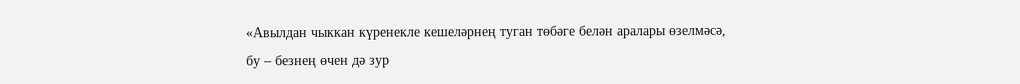«Авылдан чыккан күренекле кешеләрнең туган төбәге белән аралары өзелмәсә, бу – безнең өчен дә зур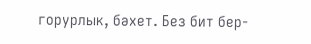горурлык, бәхет. Без бит бер-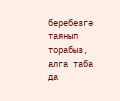беребезгә таянып торабыз, алга таба да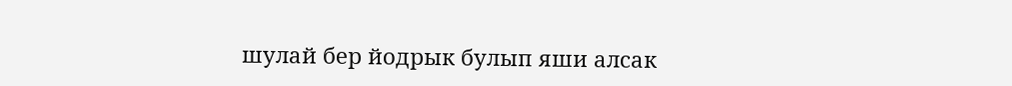шулай бер йодрык булып яши алсак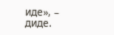иде», – диде.